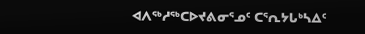ᐊᐱᖅᓱᖅᑕᐅᔪᕕᓂᕐᓄᑦ ᑕᕐᕆᔭᒐᒃᓴᐃᑦ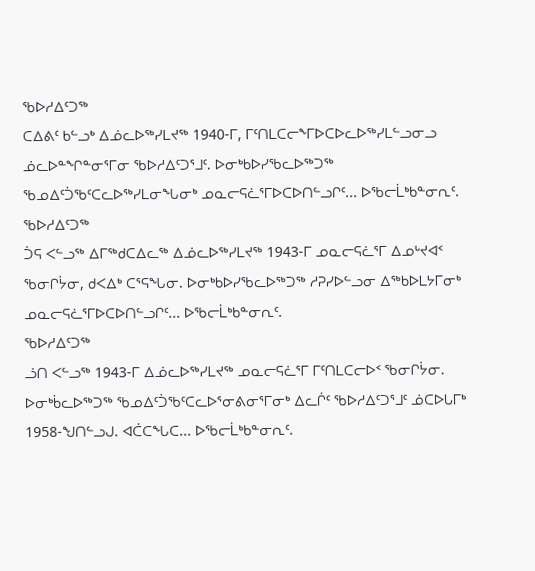ᖃᐅᓱᐃᑦᑐᖅ
ᑕᐃᕕᑦ ᑲᓪᓗᒃ ᐃᓅᓚᐅᖅᓯᒪᔪᖅ 1940-ᒥ, ᒥᑦᑎᒪᑕᓕᖕᒥᐅᑕᐅᓚᐅᖅᓯᒪᓪᓗᓂᓗ ᓅᓚᐅᓐᖏᓐᓂᕐᒥᓂ ᖃᐅᓱᐃᑦᑐᕐᒧᑦ. ᐅᓂᒃᑲᐅᓯᖃᓚᐅᖅᑐᖅ ᖃᓄᐃᑦᑑᖃᑦᑕᓚᐅᖅᓯᒪᓂᖓᓂᒃ ᓄᓇᓕᕋᓛᕐᒥᐅᑕᐅᑎᓪᓗᒋᑦ... ᐅᖃᓕᒫᒃᑲᓐᓂᕆᑦ.
ᖃᐅᓱᐃᑦᑐᖅ
ᑑᕋ ᐸᓪᓗᖅ ᐃᒥᖅᑯᑕᐃᓚᖅ ᐃᓅᓚᐅᖅᓯᒪᔪᖅ 1943-ᒥ ᓄᓇᓕᕋᓛᕐᒥ ᐃᓄᒡᔪᐊᑉ ᖃᓂᒋᔮᓂ, ᑯᐸᐃᒃ ᑕᕐᕋᖓᓂ. ᐅᓂᒃᑲᐅᓯᖃᓚᐅᖅᑐᖅ ᓱᕈᓯᐅᓪᓗᓂ ᐃᖅᑲᐅᒪᔭᒥᓂᒃ ᓄᓇᓕᕋᓛᕐᒥᐅᑕᐅᑎᓪᓗᒋᑦ... ᐅᖃᓕᒫᒃᑲᓐᓂᕆᑦ.
ᖃᐅᓱᐃᑦᑐᖅ
ᓘᑎ ᐸᓪᓗᖅ 1943-ᒥ ᐃᓅᓚᐅᖅᓯᒪᔪᖅ ᓄᓇᓕᕋᓛᕐᒥ ᒥᑦᑎᒪᑕᓕᐅᑉ ᖃᓂᒋᔮᓂ. ᐅᓂᒃᑳᓚᐅᖅᑐᖅ ᖃᓄᐃᑦᑑᖃᑦᑕᓚᐅᕐᓂᕕᓂᕐᒥᓂᒃ ᐃᓚᒌᑦ ᖃᐅᓱᐃᑦᑐᕐᒧᑦ ᓅᑕᐅᒐᒥᒃ 1958-ᖑᑎᓪᓗᒍ. ᐊᑖᑕᖓᑕ... ᐅᖃᓕᒫᒃᑲᓐᓂᕆᑦ.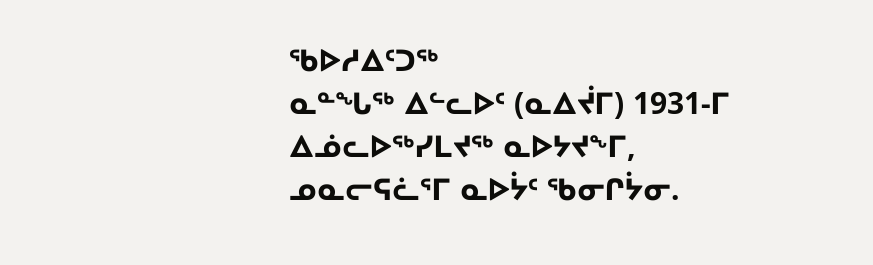ᖃᐅᓱᐃᑦᑐᖅ
ᓇᓐᖓᖅ ᐃᓪᓚᐅᑦ (ᓇᐃᔫᒥ) 1931-ᒥ ᐃᓅᓚᐅᖅᓯᒪᔪᖅ ᓇᐅᔭᔪᖕᒥ, ᓄᓇᓕᕋᓛᕐᒥ ᓇᐅᔮᑦ ᖃᓂᒋᔮᓂ.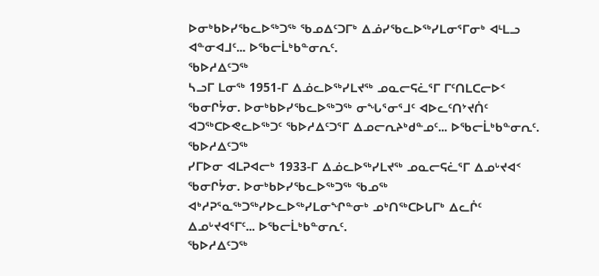ᐅᓂᒃᑲᐅᓯᖃᓚᐅᖅᑐᖅ ᖃᓄᐃᑦᑐᒥᒃ ᐃᓅᓯᖃᓚᐅᖅᓯᒪᓂᕐᒥᓂᒃ ᐊᒻᒪᓗ ᐊᓐᓂᐊᒧᑦ... ᐅᖃᓕᒫᒃᑲᓐᓂᕆᑦ.
ᖃᐅᓱᐃᑦᑐᖅ
ᓴᓗᒥ ᒪᓂᖅ 1951-ᒥ ᐃᓅᓚᐅᖅᓯᒪᔪᖅ ᓄᓇᓕᕋᓛᕐᒥ ᒥᑦᑎᒪᑕᓕᐅᑉ ᖃᓂᒋᔮᓂ. ᐅᓂᒃᑲᐅᓯᖃᓚᐅᖅᑐᖅ ᓂᖓᕐᓂᕐᒧᑦ ᐊᐅᓚᑦᑎᔾᔪᑏᑦ ᐊᑐᖅᑕᐅᕙᓚᐅᖅᑐᑦ ᖃᐅᓱᐃᑦᑐᕐᒥ ᐃᓄᓕᕆᔨᒃᑯᓐᓄᑦ... ᐅᖃᓕᒫᒃᑲᓐᓂᕆᑦ.
ᖃᐅᓱᐃᑦᑐᖅ
ᓯᒥᐅᓂ ᐊᒪᕈᐊᓕᒃ 1933-ᒥ ᐃᓅᓚᐅᖅᓯᒪᔪᖅ ᓄᓇᓕᕋᓛᕐᒥ ᐃᓄᒡᔪᐊᑉ ᖃᓂᒋᔮᓂ. ᐅᓂᒃᑲᐅᓯᖃᓚᐅᖅᑐᖅ ᖃᓄᖅ ᐊᒃᓱᕈᕐᓇᖅᑐᖅᓯᐅᓚᐅᖅᓯᒪᓂᖏᓐᓂᒃ ᓄᒃᑎᖅᑕᐅᒐᒥᒃ ᐃᓚᒌᑦ ᐃᓄᒡᔪᐊᕐᒥᑦ... ᐅᖃᓕᒫᒃᑲᓐᓂᕆᑦ.
ᖃᐅᓱᐃᑦᑐᖅ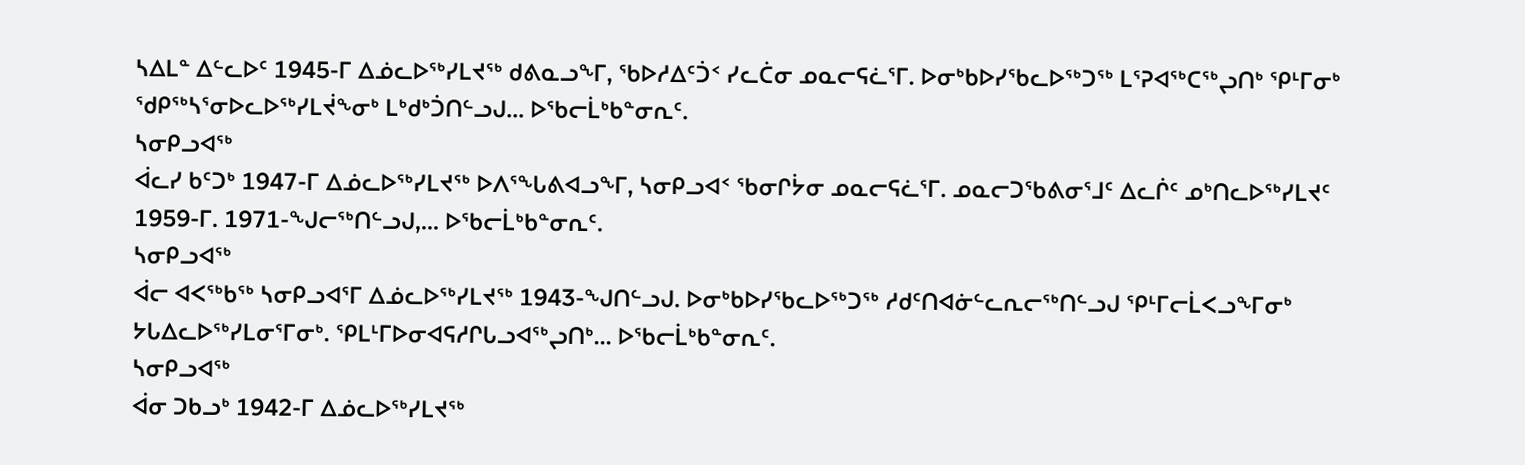ᓴᐃᒪᓐ ᐃᓪᓚᐅᑦ 1945-ᒥ ᐃᓅᓚᐅᖅᓯᒪᔪᖅ ᑯᕕᓇᓗᖕᒥ, ᖃᐅᓱᐃᑦᑑᑉ ᓯᓚᑖᓂ ᓄᓇᓕᕋᓛᕐᒥ. ᐅᓂᒃᑲᐅᓯᖃᓚᐅᖅᑐᖅ ᒪᕐᕈᐊᖅᑕᖅᖢᑎᒃ ᕿᒻᒥᓂᒃ ᖁᑭᖅᓴᕐᓂᐅᓚᐅᖅᓯᒪᔫᖕᓂᒃ ᒪᒃᑯᒃᑑᑎᓪᓗᒍ... ᐅᖃᓕᒫᒃᑲᓐᓂᕆᑦ.
ᓴᓂᑭᓗᐊᖅ
ᐋᓚᓯ ᑲᑦᑐᒃ 1947-ᒥ ᐃᓅᓚᐅᖅᓯᒪᔪᖅ ᐅᐱᕐᖓᕕᐊᓗᖕᒥ, ᓴᓂᑭᓗᐊᑉ ᖃᓂᒋᔮᓂ ᓄᓇᓕᕋᓛᕐᒥ. ᓄᓇᓕᑐᖃᕕᓂᕐᒧᑦ ᐃᓚᒌᑦ ᓄᒃᑎᓚᐅᖅᓯᒪᔪᑦ 1959-ᒥ. 1971-ᖑᓕᖅᑎᓪᓗᒍ,... ᐅᖃᓕᒫᒃᑲᓐᓂᕆᑦ.
ᓴᓂᑭᓗᐊᖅ
ᐋᓕ ᐊᐸᖅᑲᖅ ᓴᓂᑭᓗᐊᕐᒥ ᐃᓅᓚᐅᖅᓯᒪᔪᖅ 1943-ᖑᑎᓪᓗᒍ. ᐅᓂᒃᑲᐅᓯᖃᓚᐅᖅᑐᖅ ᓱᑯᑦᑎᐊᓃᓪᓚᕆᓕᖅᑎᓪᓗᒍ ᕿᒻᒥᓕᒫᐸᓗᖕᒥᓂᒃ ᔭᒐᐃᓚᐅᖅᓯᒪᓂᕐᒥᓂᒃ. ᕿᒪᒻᒥᐅᓂᐊᕋᓱᒋᒐᓗᐊᖅᖢᑎᒃ... ᐅᖃᓕᒫᒃᑲᓐᓂᕆᑦ.
ᓴᓂᑭᓗᐊᖅ
ᐋᓂ ᑐᑲᓗᒃ 1942-ᒥ ᐃᓅᓚᐅᖅᓯᒪᔪᖅ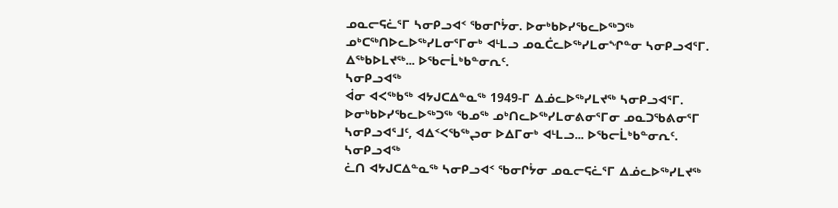ᓄᓇᓕᕋᓛᕐᒥ ᓴᓂᑭᓗᐊᑉ ᖃᓂᒋᔮᓂ. ᐅᓂᒃᑲᐅᓯᖃᓚᐅᖅᑐᖅ ᓄᒃᑕᖅᑎᐅᓚᐅᖅᓯᒪᓂᕐᒥᓂᒃ ᐊᒻᒪᓗ ᓄᓇᑖᓚᐅᖅᓯᒪᓂᖏᓐᓂ ᓴᓂᑭᓗᐊᕐᒥ. ᐃᖅᑲᐅᒪᔪᖅ... ᐅᖃᓕᒫᒃᑲᓐᓂᕆᑦ.
ᓴᓂᑭᓗᐊᖅ
ᐋᓂ ᐊᐸᖅᑲᖅ ᐊᔭᒍᑕᐃᓐᓇᖅ 1949-ᒥ ᐃᓅᓚᐅᖅᓯᒪᔪᖅ ᓴᓂᑭᓗᐊᕐᒥ. ᐅᓂᒃᑲᐅᓯᖃᓚᐅᖅᑐᖅ ᖃᓄᖅ ᓄᒃᑎᓚᐅᖅᓯᒪᓂᕕᓂᕐᒥᓂ ᓄᓇᑐᖃᕕᓂᕐᒥ ᓴᓂᑭᓗᐊᕐᒧᑦ, ᐊᐃᑉᐸᖃᖅᖢᓂ ᐅᐃᒥᓂᒃ ᐊᒻᒪᓗ... ᐅᖃᓕᒫᒃᑲᓐᓂᕆᑦ.
ᓴᓂᑭᓗᐊᖅ
ᓛᑎ ᐊᔭᒍᑕᐃᓐᓇᖅ ᓴᓂᑭᓗᐊᑉ ᖃᓂᒋᔮᓂ ᓄᓇᓕᕋᓛᕐᒥ ᐃᓅᓚᐅᖅᓯᒪᔪᖅ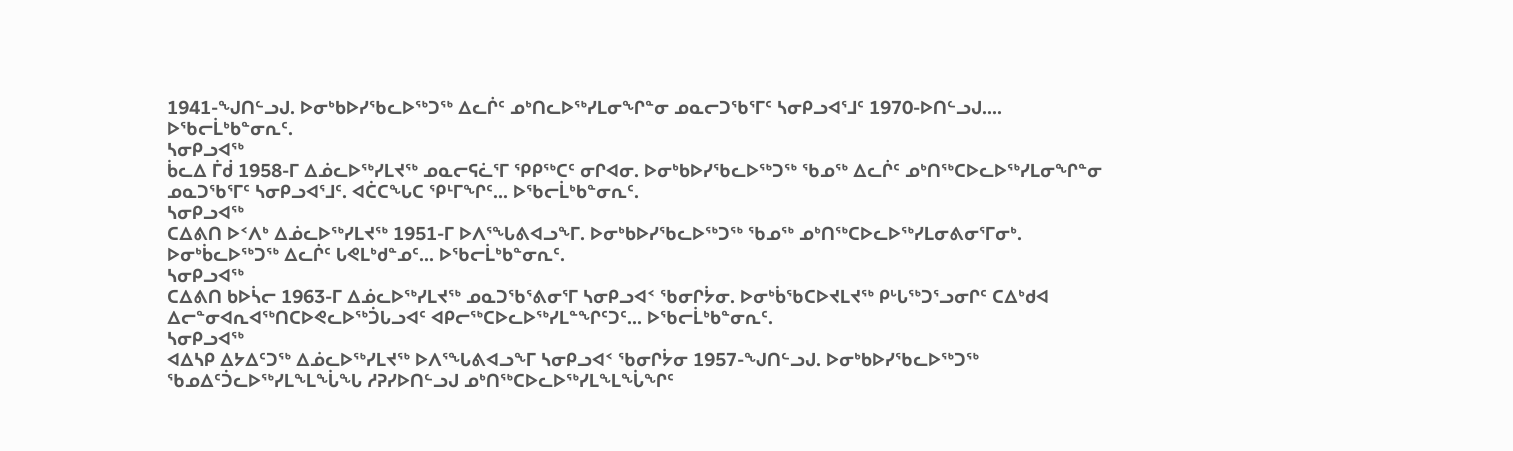1941-ᖑᑎᓪᓗᒍ. ᐅᓂᒃᑲᐅᓯᖃᓚᐅᖅᑐᖅ ᐃᓚᒌᑦ ᓄᒃᑎᓚᐅᖅᓯᒪᓂᖏᓐᓂ ᓄᓇᓕᑐᖃᕐᒥᑦ ᓴᓂᑭᓗᐊᕐᒧᑦ 1970-ᐅᑎᓪᓗᒍ.... ᐅᖃᓕᒫᒃᑲᓐᓂᕆᑦ.
ᓴᓂᑭᓗᐊᖅ
ᑳᓚᐃ ᒦᑰ 1958-ᒥ ᐃᓅᓚᐅᖅᓯᒪᔪᖅ ᓄᓇᓕᕋᓛᕐᒥ ᕿᑭᖅᑕᑦ ᓂᒋᐊᓂ. ᐅᓂᒃᑲᐅᓯᖃᓚᐅᖅᑐᖅ ᖃᓄᖅ ᐃᓚᒌᑦ ᓄᒃᑎᖅᑕᐅᓚᐅᖅᓯᒪᓂᖏᓐᓂ ᓄᓇᑐᖃᕐᒥᑦ ᓴᓂᑭᓗᐊᕐᒧᑦ. ᐊᑖᑕᖓᑕ ᕿᒻᒥᖏᑦ... ᐅᖃᓕᒫᒃᑲᓐᓂᕆᑦ.
ᓴᓂᑭᓗᐊᖅ
ᑕᐃᕕᑎ ᐅᑉᐱᒃ ᐃᓅᓚᐅᖅᓯᒪᔪᖅ 1951-ᒥ ᐅᐱᕐᖓᕕᐊᓗᖕᒥ. ᐅᓂᒃᑲᐅᓯᖃᓚᐅᖅᑐᖅ ᖃᓄᖅ ᓄᒃᑎᖅᑕᐅᓚᐅᖅᓯᒪᓂᕕᓂᕐᒥᓂᒃ. ᐅᓂᒃᑳᓚᐅᖅᑐᖅ ᐃᓚᒌᑦ ᒐᕙᒪᒃᑯᓐᓄᑦ... ᐅᖃᓕᒫᒃᑲᓐᓂᕆᑦ.
ᓴᓂᑭᓗᐊᖅ
ᑕᐃᕕᑎ ᑲᐅᓵᓕ 1963-ᒥ ᐃᓅᓚᐅᖅᓯᒪᔪᖅ ᓄᓇᑐᖃᕐᕕᓂᕐᒥ ᓴᓂᑭᓗᐊᑉ ᖃᓂᒋᔮᓂ. ᐅᓂᒃᑳᖃᑕᐅᔪᒪᔪᖅ ᑭᒡᒐᖅᑐᕐᓗᓂᒋᑦ ᑕᐃᒃᑯᐊ ᐃᓕᓐᓂᐊᕆᐊᖅᑎᑕᐅᕙᓚᐅᖅᑑᒐᓗᐊᑦ ᐊᑭᓕᖅᑕᐅᓚᐅᖅᓯᒪᓐᖏᑦᑐᑦ... ᐅᖃᓕᒫᒃᑲᓐᓂᕆᑦ.
ᓴᓂᑭᓗᐊᖅ
ᐊᐃᓴᑭ ᐃᔭᐃᑦᑐᖅ ᐃᓅᓚᐅᖅᓯᒪᔪᖅ ᐅᐱᕐᖓᕕᐊᓗᖕᒥ ᓴᓂᑭᓗᐊᑉ ᖃᓂᒋᔮᓂ 1957-ᖑᑎᓪᓗᒍ. ᐅᓂᒃᑲᐅᓯᖃᓚᐅᖅᑐᖅ ᖃᓄᐃᑦᑑᓚᐅᖅᓯᒪᖕᒪᖔᖓ ᓱᕈᓯᐅᑎᓪᓗᒍ ᓄᒃᑎᖅᑕᐅᓚᐅᖅᓯᒪᖕᒪᖔᖏᑦ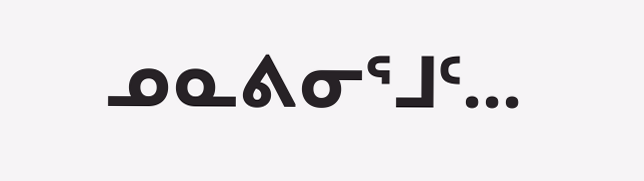ᓄᓇᕕᓂᕐᒧᑦ...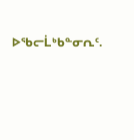ᐅᖃᓕᒫᒃᑲᓐᓂᕆᑦ.